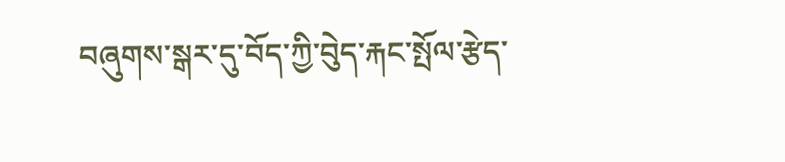བཞུགས་སྒར་དུ་བོད་ཀྱི་བེུད་རྐང་སྤོལ་རྩེད་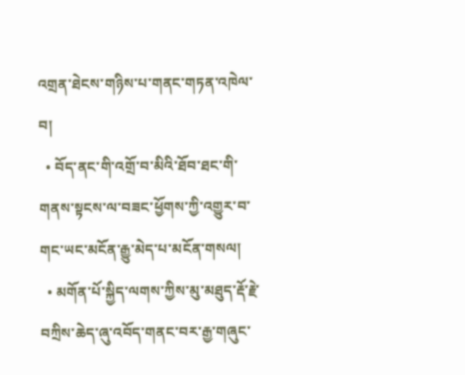འགྲན་ཐེངས་གཉིས་པ་གནང་གཏན་འཁེལ་བ།
  • བོད་ནང་གི་འགྲོ་བ་མིའི་ཐོབ་ཐང་གི་གནས་སྟངས་ལ་བཟང་ཕྱོགས་ཀྱི་འགྱུར་བ་གང་ཡང་མངོན་རྒྱུ་མེད་པ་མངོན་གསལ།
  • མགོན་པོ་སྐྱིད་ལགས་ཀྱིས་མུ་མཐུད་རྡོ་རྗེ་བཀྲིས་ཆེད་ཞུ་འབོད་གནང་བར་རྒྱ་གཞུང་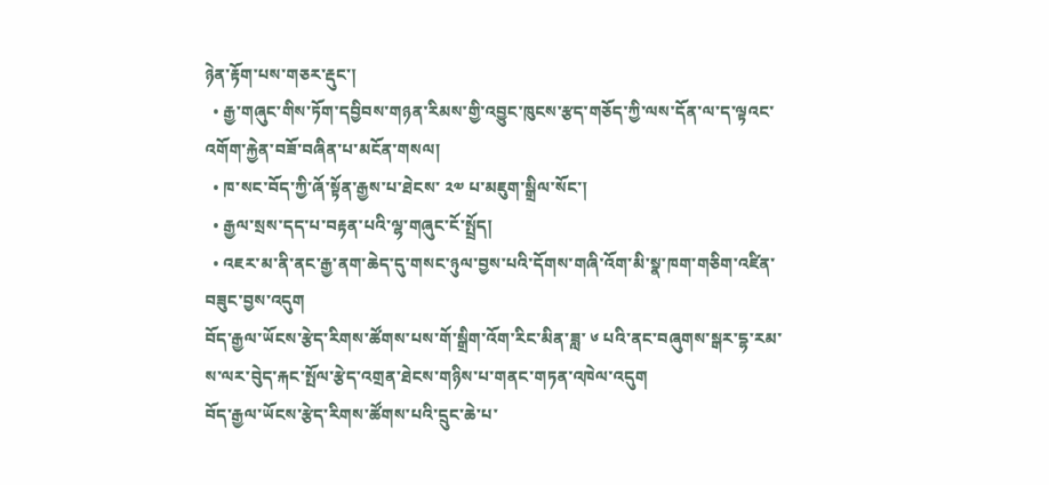ཉེན་རྟོག་པས་གཅར་རྡུང་།
  • རྒྱ་གཞུང་གིས་ཏོག་དབྱིབས་གཉན་རིམས་གྱི་འབྱུང་ཁུངས་རྩད་གཅོད་ཀྱི་ལས་དོན་ལ་ད་ལྟའང་འགོག་རྐྱེན་བཟོ་བཞིན་པ་མངོན་གསལ།
  • ཁ་སང་བོད་ཀྱི་ཞོ་སྟོན་རྒྱས་པ་ཐེངས་ ༢༧ པ་མཇུག་སྒྲིལ་སོང་།
  • རྒྱལ་སྲས་དད་པ་བརྟན་པའི་ལྷ་གཞུང་ངོ་སྤྲོད།
  • འཇར་མ་ནི་ནང་རྒྱ་ནག་ཆེད་དུ་གསང་ཉུལ་བྱས་པའི་དོགས་གཞི་འོག་མི་སྣ་ཁག་གཅིག་འཛིན་བཟུང་བྱས་འདུག
བོད་རྒྱལ་ཡོངས་རྩེད་རིགས་ཚོགས་པས་གོ་སྒྲིག་འོག་རིང་མིན་ཟླ་ ༦ པའི་ནང་བཞུགས་སྒར་དྷ་རམ་ས་ལར་བེུད་རྐང་སྤོལ་རྩེད་འགྲན་ཐེངས་གཉིས་པ་གནང་གཏན་འཁེལ་འདུག
བོད་རྒྱལ་ཡོངས་རྩེད་རིགས་ཚོགས་པའི་དྲུང་ཆེ་པ་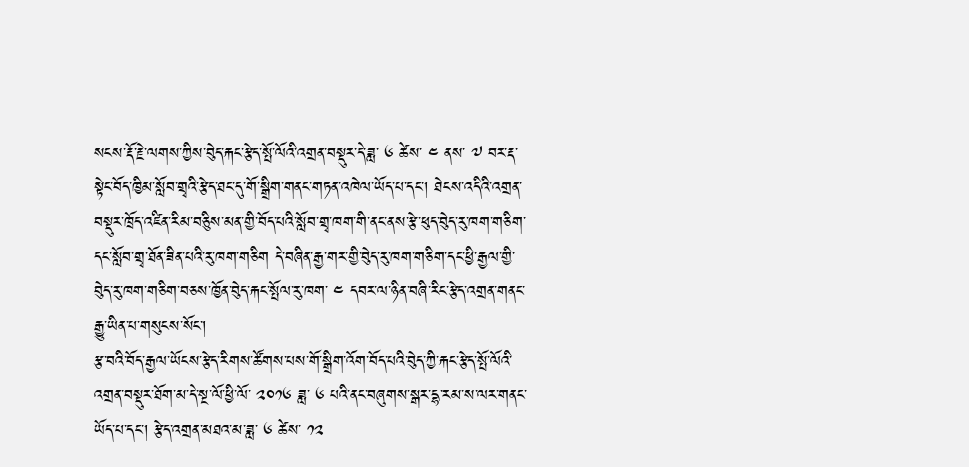སངས་རྡོ་རྗེ་ལགས་ཀྱིས་བེུད་རྐང་རྩེད་སྤོ་ལོའི་འགྲན་བསྡུར་དེ་ཟླ་ ༦ ཚེས་ ༤ ནས་ ༧ བར་རྡ་སྟེང་བོད་ཁྱིམ་སློབ་གྲྭའི་རྩེད་ཐང་དུ་གོ་སྒྲིག་གནང་གཏན་འཁེལ་ཡོད་པ་དང་། ཐེངས་འདིའི་འགྲན་བསྡུར་ཁྲོད་འཛིན་རིམ་བཅིུས་མན་གྱི་བོད་པའི་སློབ་གྲྭ་ཁག་གི་ནང་ནས་རྩེ་ཕུད་བེུད་རུ་ཁག་གཅིག་དང་སློབ་གྲྭ་ཐོན་ཟིན་པའི་རུ་ཁག་གཅིག དེ་བཞིན་རྒྱ་གར་གྱི་བེུད་རུ་ཁག་གཅིག་དང་ཕྱི་རྒྱལ་གྱི་བེུད་རུ་ཁག་གཅིག་བཅས་ཁྱོན་བེུད་རྐང་སྤོལ་རུ་ཁག་ ༤ དབར་ལ་ཉིན་བཞི་རིང་རྩེད་འགྲན་གནང་རྒྱུ་ཡིན་པ་གསུངས་སོང་།
རྩ་བའི་བོད་རྒྱལ་ཡོངས་རྩེད་རིགས་ཚོགས་པས་གོ་སྒྲིག་འོག་བོད་པའི་བེུད་ཀྱི་རྐང་རྩེད་སྤོ་ལོའི་འགྲན་བསྡུར་ཐོག་མ་དེ་སྔ་ལོ་ཕྱི་ལོ་ ༢༠༡༦ ཟླ་ ༦ པའི་ནང་བཞུགས་སྒར་དྷ་རམ་ས་ལར་གནང་ཡོད་པ་དང་། རྩེད་འགྲན་མཐའ་མ་ཟླ་ ༦ ཚེས་ ༡༢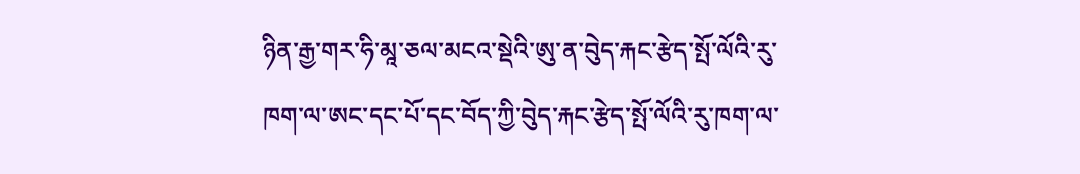ཉིན་རྒྱ་གར་ཧི་མཱ་ཅལ་མངའ་སྡེའི་ཨུ་ན་བེུད་རྐང་རྩེད་སྤོ་ལོའི་རུ་ཁག་ལ་ཨང་དང་པོ་དང་བོད་ཀྱི་བེུད་རྐང་རྩེད་སྤོ་ལོའི་རུ་ཁག་ལ་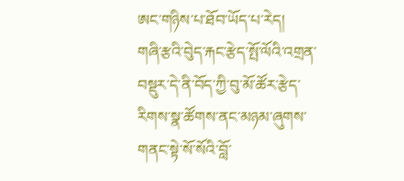ཨང་གཉིས་པ་ཐོབ་ཡོད་པ་རེད།
གཞི་རྩའི་བེུད་རྐང་རྩེད་སྤོ་ལོའི་འགྲན་བསྡུར་དེ་ནི་བོད་ཀྱི་བུ་མོ་ཚོར་རྩེད་རིགས་སྣ་ཚོགས་ནང་མཉམ་ཞུགས་གནང་སྟེ་སོ་སོའི་བློ་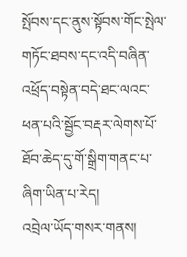སྤོབས་དང་ནུས་སྟོབས་གོང་སྤེལ་གཏོང་ཐབས་དང་འདི་བཞིན་འཕྲོད་བསྟེན་བདེ་ཐང་ལའང་ཕན་པའི་སྦྱོང་བརྡར་ལེགས་པོ་ཐོབ་ཆེད་དུ་གོ་སྒྲིག་གནང་པ་ཞིག་ཡིན་པ་རེད།
འབྲེལ་ཡོད་གསར་གནས།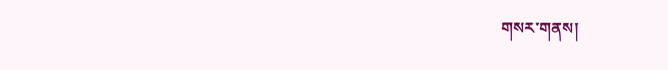གསར་གནས།